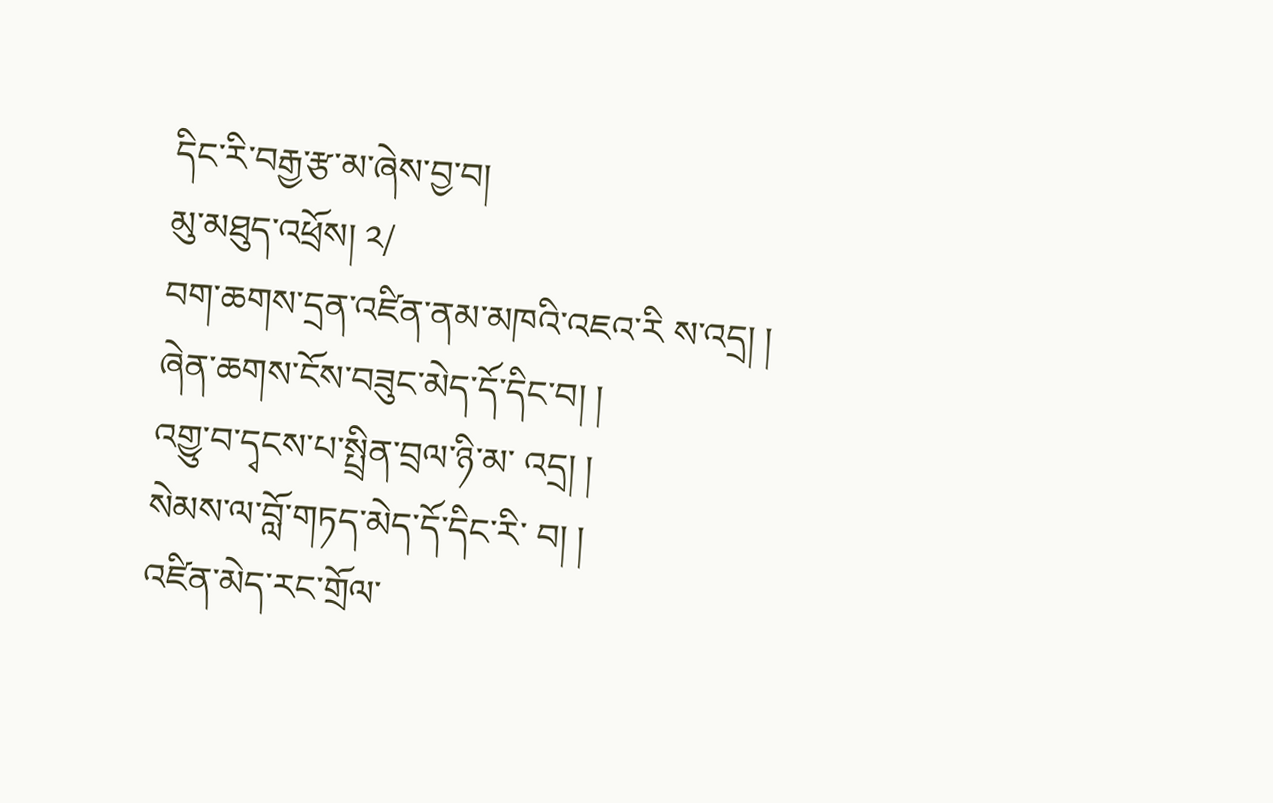དིང་རི་བརྒྱ་རྩ་མ་ཞེས་བྱ་བ།
མུ་མཐུད་འཕྲོས། ༢/
བག་ཆགས་དྲན་འཛིན་ནམ་མཁའི་འཇའ་རི ས་འདྲ། །
ཞེན་ཆགས་ངོས་བཟུང་མེད་དོ་དིང་བ། །
འགྱུ་བ་དྭངས་པ་སྤྲིན་བྲལ་ཉི་མ་ འདྲ། །
སེམས་ལ་བློ་གཏད་མེད་དོ་དིང་རི་ བ། །
འཛིན་མེད་རང་གྲོལ་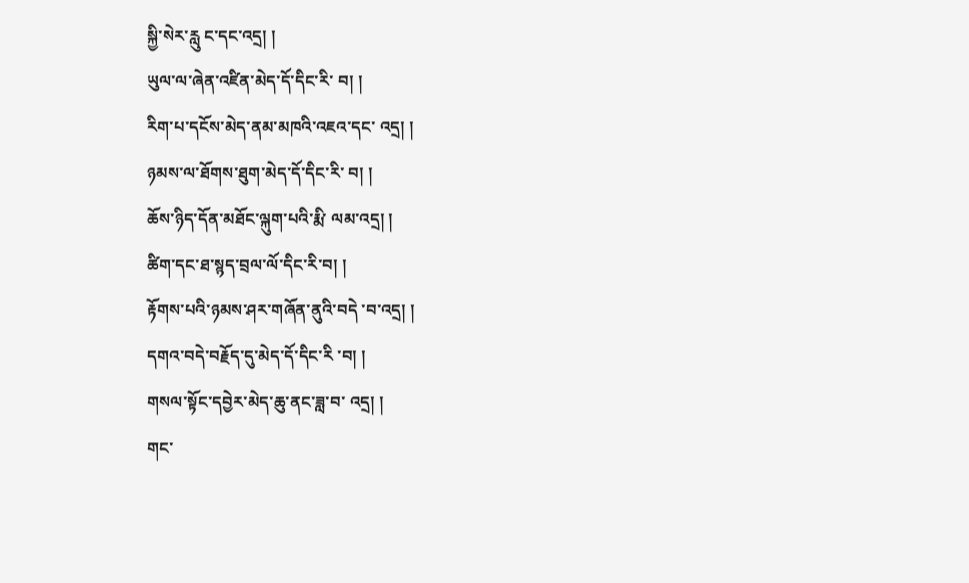སྐྱི་སེར་རླུ ང་དང་འདྲ། །
ཡུལ་ལ་ཞེན་འཛིན་མེད་དོ་དིང་རི་ བ། །
རིག་པ་དངོས་མེད་ནམ་མཁའི་འཇའ་དང་ འདྲ། །
ཉམས་ལ་ཐོགས་ཐུག་མེད་དོ་དིང་རི་ བ། །
ཆོས་ཉིད་དོན་མཐོང་ལྐུག་པའི་རྨི་ ལམ་འདྲ། །
ཚིག་དང་ཐ་སྙད་བྲལ་ལོ་དིང་རི་བ། །
རྟོགས་པའི་ཉམས་ཤར་གཞོན་ནུའི་བདེ ་བ་འདྲ། །
དགའ་བདེ་བརྗོད་དུ་མེད་དོ་དིང་རི ་བ། །
གསལ་སྟོང་དབྱེར་མེད་ཆུ་ནང་ཟླ་བ་ འདྲ། །
གང་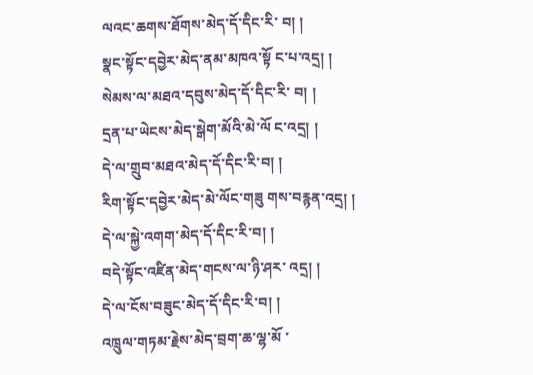ལའང་ཆགས་ཐོགས་མེད་དོ་དིང་རི་ བ། །
སྣང་སྟོང་དབྱེར་མེད་ནམ་མཁའ་སྟོ ང་པ་འདྲ། །
སེམས་ལ་མཐའ་དབུས་མེད་དོ་དིང་རི་ བ། །
དྲན་པ་ཡེངས་མེད་སྒེག་མོའི་མེ་ལོ ང་འདྲ། །
དེ་ལ་གྲུབ་མཐའ་མེད་དོ་དིང་རི་བ། །
རིག་སྟོང་དབྱེར་མེད་མེ་ལོང་གཟུ གས་བརྙན་འདྲ། །
དེ་ལ་སྐྱེ་འགག་མེད་དོ་དིང་རི་བ། །
བདེ་སྟོང་འཛིན་མེད་གངས་ལ་ཉི་ཤར་ འདྲ། །
དེ་ལ་ངོས་བཟུང་མེད་དོ་དིང་རི་བ། །
འཁྲུལ་གཏམ་རྗེས་མེད་བྲག་ཆ་ལྷ་མོ ་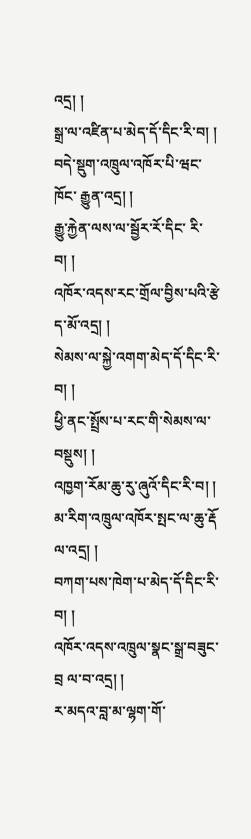འདྲ། །
སྒྲ་ལ་འཛིན་པ་མེད་དོ་དིང་རི་བ། །
བདེ་སྡུག་འཁྲུལ་འཁོར་པི་ཝང་ཁོང་ རྒྱུན་འདྲ། །
རྒྱུ་རྐྱེན་ལས་ལ་སྦྱོར་རོ་དིང་ རི་བ། །
འཁོར་འདས་རང་གྲོལ་བྱིས་པའི་རྩེ ད་མོ་འདྲ། །
སེམས་ལ་སྐྱེ་འགག་མེད་དོ་དིང་རི་ བ། །
ཕྱི་ནང་སྤྲོས་པ་རང་གི་སེམས་ལ་ བསྡུས། །
འཁྱག་རོམ་ཆུ་རུ་ཞུའོ་དིང་རི་བ། །
མ་རིག་འཁྲུལ་འཁོར་སྤང་ལ་ཆུ་རྡོ ལ་འདྲ། །
བཀག་པས་ཁེག་པ་མེད་དོ་དིང་རི་བ། །
འཁོར་འདས་འཁྲུལ་སྣང་སྒྲ་བཟུང་བྲ ལ་བ་འདྲ། །
ར་མདའ་བླ་མ་ལྷག་གོ་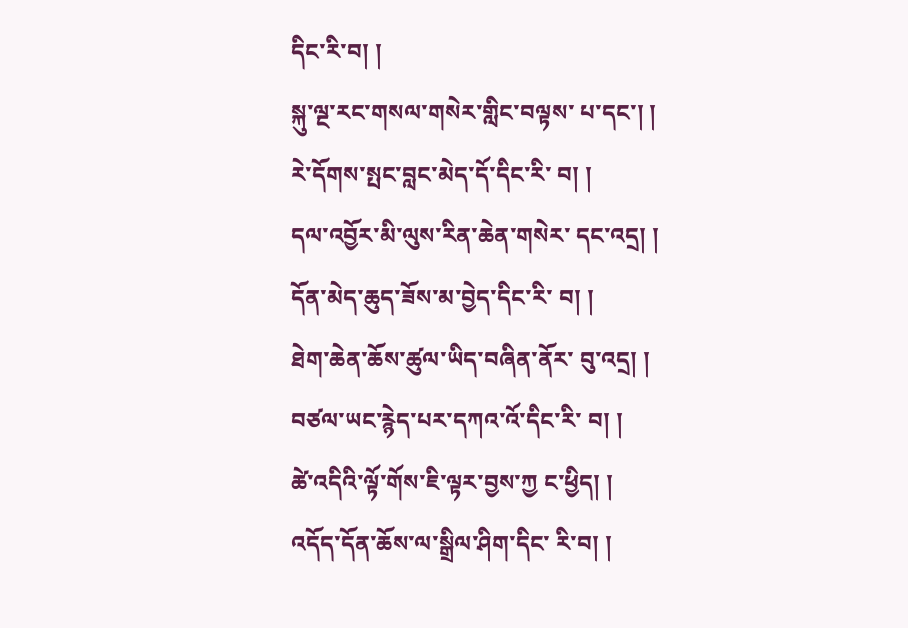དིང་རི་བ། །
སྐུ་ལྔ་རང་གསལ་གསེར་གླིང་བལྟས་ པ་དང་། །
རེ་དོགས་སྤང་བླང་མེད་དོ་དིང་རི་ བ། །
དལ་འབྱོར་མི་ལུས་རིན་ཆེན་གསེར་ དང་འདྲ། །
དོན་མེད་ཆུད་ཟོས་མ་བྱེད་དིང་རི་ བ། །
ཐེག་ཆེན་ཆོས་ཚུལ་ཡིད་བཞིན་ནོར་ བུ་འདྲ། །
བཙལ་ཡང་རྙེད་པར་དཀའ་འོ་དིང་རི་ བ། །
ཚེ་འདིའི་ལྟོ་གོས་ཇི་ལྟར་བྱས་ཀྱ ང་ཕྱིད། །
འདོད་དོན་ཆོས་ལ་སྒྲིལ་ཤིག་དིང་ རི་བ། །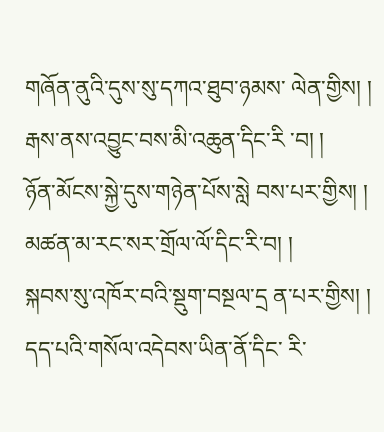གཞོན་ནུའི་དུས་སུ་དཀའ་ཐུབ་ཉམས་ ལེན་གྱིས། །
རྒས་ནས་འབྱུང་བས་མི་འཆུན་དིང་རི ་བ། །
ཉོན་མོངས་སྐྱེ་དུས་གཉེན་པོས་སླེ བས་པར་གྱིས། །
མཚན་མ་རང་སར་གྲོལ་ལོ་དིང་རི་བ། །
སྐབས་སུ་འཁོར་བའི་སྡུག་བསྔལ་དྲ ན་པར་གྱིས། །
དད་པའི་གསོལ་འདེབས་ཡིན་ནོ་དིང་ རི་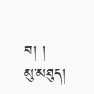བ། །
མུ་མཐུད།